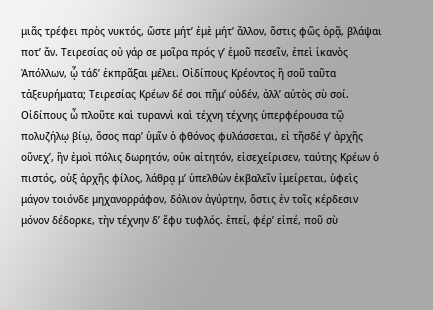μιᾶς τρέφει πρὸς νυκτός, ὥστε μήτʼ ἐμὲ μήτʼ ἄλλον, ὅστις φῶς ὁρᾷ, βλάψαι ποτʼ ἄν. Τειρεσίας οὐ γάρ σε μοῖρα πρός γʼ ἐμοῦ πεσεῖν, ἐπεὶ ἱκανὸς Ἀπόλλων, ᾧ τάδʼ ἐκπρᾶξαι μέλει. Οἰδίπους Κρέοντος ἢ σοῦ ταῦτα τἀξευρήματα; Τειρεσίας Κρέων δέ σοι πῆμʼ οὐδέν, ἀλλʼ αὐτὸς σὺ σοί. Οἰδίπους ὦ πλοῦτε καὶ τυραννὶ καὶ τέχνη τέχνης ὑπερφέρουσα τῷ πολυζήλῳ βίῳ, ὅσος παρʼ ὑμῖν ὁ φθόνος φυλάσσεται, εἰ τῆσδέ γʼ ἀρχῆς οὕνεχʼ, ἣν ἐμοὶ πόλις δωρητόν, οὐκ αἰτητόν, εἰσεχείρισεν, ταύτης Κρέων ὁ πιστός, οὑξ ἀρχῆς φίλος, λάθρᾳ μʼ ὑπελθὼν ἐκβαλεῖν ἱμείρεται, ὑφεὶς μάγον τοιόνδε μηχανορράφον, δόλιον ἀγύρτην, ὅστις ἐν τοῖς κέρδεσιν μόνον δέδορκε, τὴν τέχνην δʼ ἔφυ τυφλός. ἐπεί, φέρʼ εἰπέ, ποῦ σὺ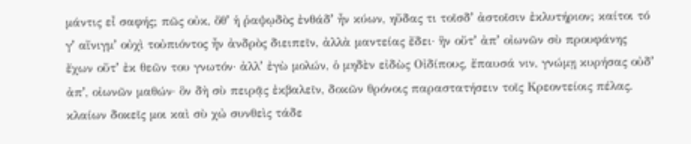μάντις εἶ σαφής; πῶς οὐκ, ὅθʼ ἡ ῥαψῳδὸς ἐνθάδʼ ἦν κύων, ηὔδας τι τοῖσδʼ ἀστοῖσιν ἐκλυτήριον; καίτοι τό γʼ αἴνιγμʼ οὐχὶ τοὐπιόντος ἦν ἀνδρὸς διειπεῖν, ἀλλὰ μαντείας ἔδει· ἣν οὔτʼ ἀπʼ οἰωνῶν σὺ προυφάνης ἔχων οὔτʼ ἐκ θεῶν του γνωτόν· ἀλλʼ ἐγὼ μολών, ὁ μηδὲν εἰδὼς Οἰδίπους, ἔπαυσά νιν, γνώμῃ κυρήσας οὐδʼ ἀπʼ, οἰωνῶν μαθών· ὃν δὴ σὺ πειρᾷς ἐκβαλεῖν, δοκῶν θρόνοις παραστατήσειν τοῖς Κρεοντείοις πέλας. κλαίων δοκεῖς μοι καὶ σὺ χὠ συνθεὶς τάδε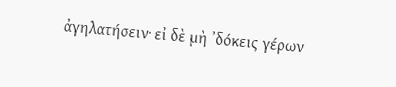ἀγηλατήσειν· εἰ δὲ μὴ ʼδόκεις γέρων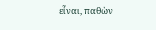εἶναι, παθὼν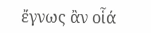ἔγνως ἂν οἷά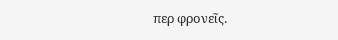περ φρονεῖς.